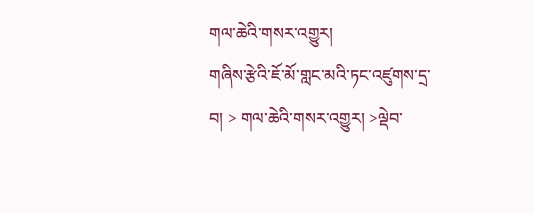གལ་ཆེའི་གསར་འགྱུར།
གཞིས་རྩེའི་ཇོ་མོ་གླང་མའི་ཏང་འཛུགས་དྲ་བ། > གལ་ཆེའི་གསར་འགྱུར། >ལྡེབ་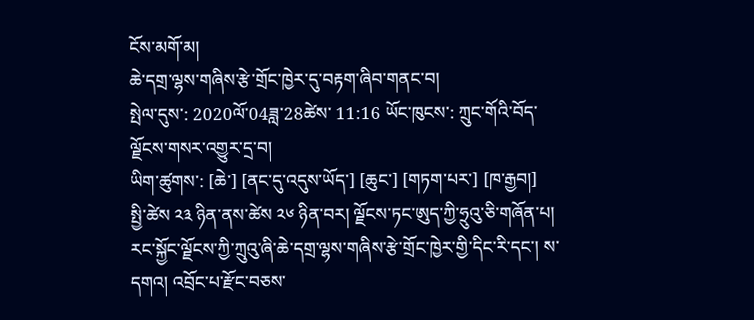ངོས་མགོ་མ།
ཆེ་དགྲ་ལྷས་གཞིས་རྩེ་གྲོང་ཁྱེར་དུ་བརྟག་ཞིབ་གནང་བ།
སྤེལ་དུས་: 2020ལོ་04ཟླ་28ཚེས་ 11:16 ཡོང་ཁུངས་: ཀྲུང་གོའི་བོད་ལྗོངས་གསར་འགྱུར་དྲ་བ།
ཡིག་ཚུགས་: [ཆེ་] [ནང་དུ་འདུས་ཡོད་] [ཆུང་] [གཏག་པར་] [ཁ་རྒྱབ།]
སྤྱི་ཚེས ༢༣ ཉིན་ནས་ཚེས ༢༦ ཉིན་བར། ལྗོངས་ཏང་ཨུད་ཀྱི་ཧྲུའུ་ཅི་གཞོན་པ། རང་སྐྱོང་ལྗོངས་ཀྱི་ཀྲུའུ་ཞི་ཆེ་དགྲ་ལྷས་གཞིས་རྩེ་གྲོང་ཁྱེར་གྱི་དིང་རི་དང་། ས་དགའ། འབྲོང་པ་རྫོང་བཅས་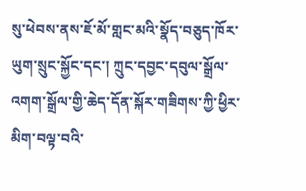སུ་ཕེབས་ནས་ཇོ་མོ་གླང་མའི་སྣོད་བཅུད་ཁོར་ཡུག་སྲུང་སྐྱོང་དང་། ཀྲུང་དབྱང་དབུལ་སྒྲོལ་འགག་སྒྲོལ་གྱི་ཆེད་དོན་སྐོར་གཟིགས་ཀྱི་ཕྱིར་མིག་བལྟ་བའི་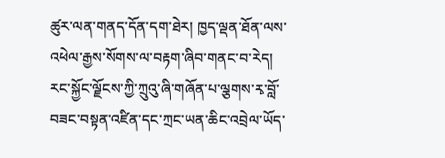ཚུར་ལན་གནད་དོན་དག་ཐེར། ཁྱད་ལྡན་ཐོན་ལས་འཕེལ་རྒྱས་སོགས་ལ་བརྟག་ཞིབ་གནང་བ་རེད།
རང་སྐྱོང་ལྗོངས་ཀྱི་ཀྲུའུ་ཞི་གཞོན་པ་ལྕགས་རྭ་བློ་བཟང་བསྟན་འཛིན་དང་ཀྲང་ཡན་ཆིང་འབྲེལ་ཡོད་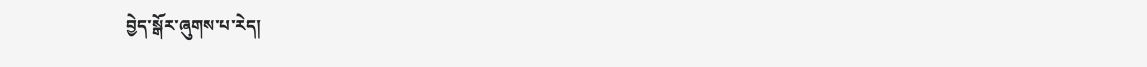བྱེད་སྒོར་ཞུགས་པ་རེད།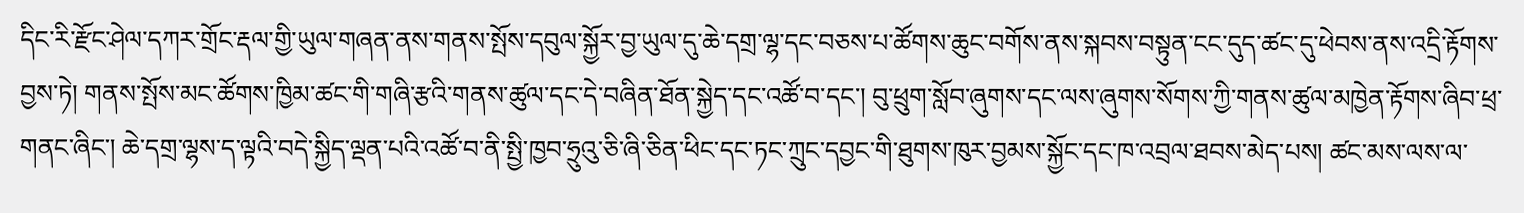དིང་རི་རྫོང་ཤེལ་དཀར་གྲོང་རྡལ་གྱི་ཡུལ་གཞན་ནས་གནས་སྤོས་དབུལ་སྐྱོར་བྱ་ཡུལ་དུ་ཆེ་དགྲ་ལྷ་དང་བཅས་པ་ཚོགས་ཆུང་བགོས་ནས་སྐབས་བསྟུན་ངང་དུད་ཚང་དུ་ཕེབས་ནས་འདྲི་རྟོགས་བྱས་ཏེ། གནས་སྤོས་མང་ཚོགས་ཁྱིམ་ཚང་གི་གཞི་རྩའི་གནས་ཚུལ་དང་དེ་བཞིན་ཐོན་སྐྱེད་དང་འཚོ་བ་དང་། བུ་ཕྲུག་སློབ་ཞུགས་དང་ལས་ཞུགས་སོགས་ཀྱི་གནས་ཚུལ་མཁྱེན་རྟོགས་ཞིབ་ཕྲ་གནང་ཞིང་། ཆེ་དགྲ་ལྷས་ད་ལྟའི་བདེ་སྐྱིད་ལྡན་པའི་འཚོ་བ་ནི་སྤྱི་ཁྱབ་ཧྲུའུ་ཅི་ཞི་ཅིན་ཕིང་དང་ཏང་ཀྲུང་དབྱང་གི་ཐུགས་ཁུར་བྱམས་སྐྱོང་དང་ཁ་འབྲལ་ཐབས་མེད་པས། ཚང་མས་ལས་ལ་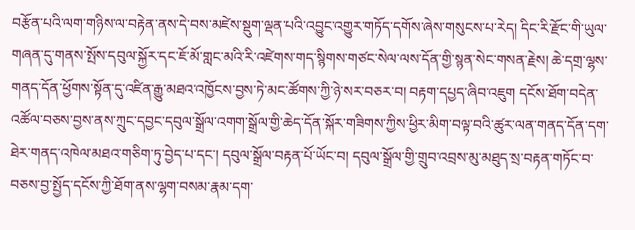བརྩོན་པའི་ལག་གཉིས་ལ་བརྟེན་ནས་དེ་བས་མཛེས་སྡུག་ལྡན་པའི་འབྱུང་འགྱུར་གཏོད་དགོས་ཞེས་གསུངས་པ་རེད། དིང་རི་རྫོང་གི་ཡུལ་གཞན་དུ་གནས་སྤོས་དབུལ་སྐྱོར་དང་ཇོ་མོ་གླང་མའི་རི་འཛེགས་གད་སྙིགས་གཙང་སེལ་ལས་དོན་གྱི་སྙན་སེང་གསན་རྗེས། ཆེ་དགྲ་ལྷས་གནད་དོན་ཕྱོགས་སྟོན་དུ་འཛིན་རྒྱུ་མཐའ་འཁྱོངས་བྱས་ཏེ་མང་ཚོགས་ཀྱི་ཉེ་སར་བཅར་བ། བརྟག་དཔྱད་ཞིབ་འཇུག དངོས་ཐོག་བདེན་འཚོལ་བཅས་བྱས་ནས་ཀྲུང་དབྱང་དབུལ་སྒྲོལ་འགག་སྒྲོལ་གྱི་ཆེད་དོན་སྐོར་གཟིགས་ཀྱིས་ཕྱིར་མིག་བལྟ་བའི་ཚུར་ལན་གནད་དོན་དག་ཐེར་གནད་འཁེལ་མཐའ་གཅིག་ཏུ་བྱེད་པ་དང་། དབུལ་སྒྲོལ་བརྟན་པོ་ཡོང་བ། དབུལ་སྒྲོལ་གྱི་གྲུབ་འབྲས་མུ་མཐུད་སྲ་བརྟན་གཏོང་བ་བཅས་བྱ་སྤྱོད་དངོས་ཀྱི་ཐོག་ནས་ལྷག་བསམ་རྣམ་དག་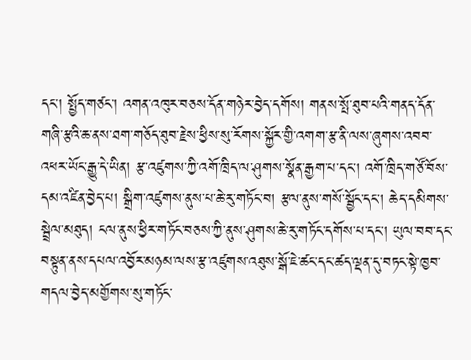དང་། སྤྱོད་གཙང་། འགན་འཁུར་བཅས་དོན་གཉེར་བྱེད་དགོས། གནས་སྤོ་ཐུབ་པའི་གནད་དོན་གཞི་རྩའི་ཆ་ནས་ཐག་གཅོད་ཐུབ་རྗེས་ཕྱིས་སུ་རོགས་སྐྱོར་གྱི་འགག་རྩ་ནི་ལས་ཞུགས་འབབ་འཕར་ཡོང་རྒྱུ་དེ་ཡིན། རྩ་འཛུགས་ཀྱི་འགོ་ཁྲིད་ལ་ཤུགས་སྣོན་རྒྱག་པ་དང་། འགོ་ཁྲིད་གཙོ་བོས་དམ་འཛིན་བྱེད་པ། སྒྲིག་འཛུགས་ནུས་པ་ཆེ་རུ་གཏོང་བ། རྩལ་ནུས་གསོ་སྦྱོང་དང་། ཆེད་དམིགས་སྦྲེལ་མཐུད། ངལ་ནུས་ཕྱིར་གཏོང་བཅས་ཀྱི་ནུས་ཤུགས་ཆེ་རུ་གཏོང་དགོས་པ་དང་། ཡུལ་བབ་དང་བསྟུན་ནས་དཔལ་འབྱོར་མཉམ་ལས་རྩ་འཛུགས་འཐུས་སྒོ་ཇེ་ཚང་དང་ཚད་ལྡན་དུ་བཏང་སྟེ་ཁྱབ་གདལ་བྱེད་མགྱོགས་སུ་གཏོང་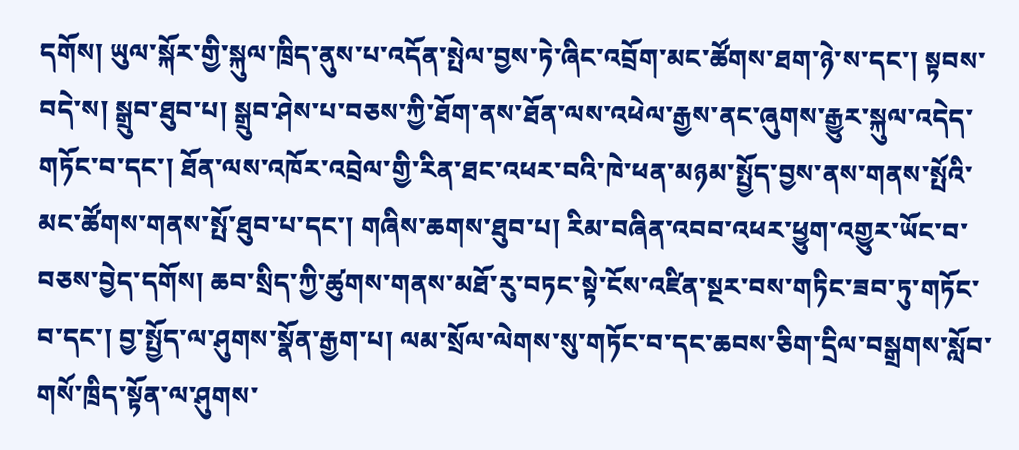དགོས། ཡུལ་སྐོར་གྱི་སྐུལ་ཁྲིད་ནུས་པ་འདོན་སྤེལ་བྱས་ཏེ་ཞིང་འབྲོག་མང་ཚོགས་ཐག་ཉེ་ས་དང་། སྟབས་བདེ་ས། སྒྲུབ་ཐུབ་པ། སྒྲུབ་ཤེས་པ་བཅས་ཀྱི་ཐོག་ནས་ཐོན་ལས་འཕེལ་རྒྱས་ནང་ཞུགས་རྒྱུར་སྐུལ་འདེད་གཏོང་བ་དང་། ཐོན་ལས་འཁོར་འབྲེལ་གྱི་རིན་ཐང་འཕར་བའི་ཁེ་ཕན་མཉམ་སྤྱོད་བྱས་ནས་གནས་སྤོའི་མང་ཚོགས་གནས་སྤོ་ཐུབ་པ་དང་། གཞིས་ཆགས་ཐུབ་པ། རིམ་བཞིན་འབབ་འཕར་ཕྱུག་འགྱུར་ཡོང་བ་བཅས་བྱེད་དགོས། ཆབ་སྲིད་ཀྱི་ཚུགས་གནས་མཐོ་རུ་བཏང་སྟེ་ངོས་འཛིན་སྔར་བས་གཏིང་ཟབ་ཏུ་གཏོང་བ་དང་། བྱ་སྤྱོད་ལ་ཤུགས་སྣོན་རྒྱག་པ། ལམ་སྲོལ་ལེགས་སུ་གཏོང་བ་དང་ཆབས་ཅིག་དྲིལ་བསྒྲགས་སློབ་གསོ་ཁྲིད་སྟོན་ལ་ཤུགས་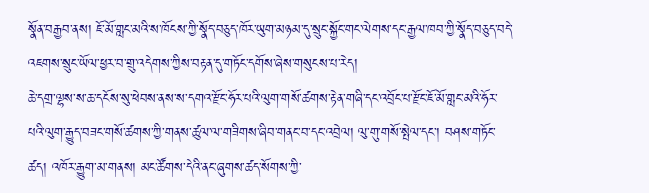སྣོན་བརྒྱབ་ནས། ཇོ་མོ་གླང་མའི་ས་ཁོངས་ཀྱི་སྣོད་བཅུད་ཁོར་ཡུག་མཉམ་དུ་སྲུང་སྐྱོང་གང་ལེགས་དང་རྒྱལ་ཁབ་ཀྱི་སྣོད་བཅུད་བདེ་འཇགས་སྲུང་ཡོལ་ཕྱར་བ་གྲུ་འདེགས་ཀྱིས་བརྟན་དུ་གཏོང་དགོས་ཞེས་གསུངས་པ་རེད།
ཆེ་དགྲ་ལྷས་ས་ཆ་དངོས་སུ་ཕེབས་ནས་ས་དགའ་རྫོང་ཧོར་པའི་ལུག་གསོ་ཚགས་རྟེན་གཞི་དང་འབྲོང་པ་རྫོང་ཇོ་མོ་གླང་མའི་ཧོར་པའི་ལུག་རྒྱུད་བཟང་གསོ་ཚགས་ཀྱི་གནས་ཚུལ་ལ་གཟིགས་ཞིབ་གནང་བ་དང་འབྲེལ། ལུ་གུ་གསོ་སྤེལ་དང་། བཤས་གཏོང་ཚད། འཁོར་རྒྱུག་མ་གནས། མང་ཚོགས་དེའི་ནང་ཞུགས་ཚད་སོགས་ཀྱི་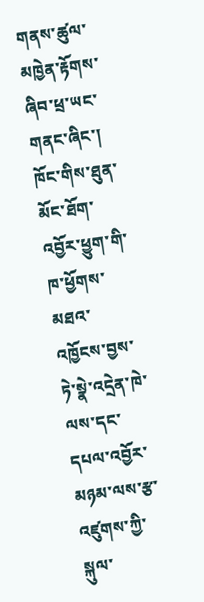གནས་ཚུལ་མཁྱེན་རྟོགས་ཞིབ་ཕྲ་ཡང་གནང་ཞིང་། ཁོང་གིས་ཐུན་མོང་ཐོག་འབྱོར་ཕྱུག་གི་ཁ་ཕྱོགས་མཐའ་འཁྱོངས་བྱས་ཏེ་སྣེ་འདྲེན་ཁེ་ལས་དང་དཔལ་འབྱོར་མཉམ་ལས་རྩ་འཛུགས་ཀྱི་སྐུལ་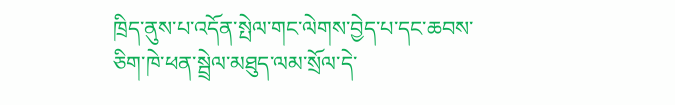ཁྲིད་ནུས་པ་འདོན་སྤེལ་གང་ལེགས་བྱེད་པ་དང་ཆབས་ཅིག་ཁེ་ཕན་སྦྲེལ་མཐུད་ལམ་སྲོལ་དེ་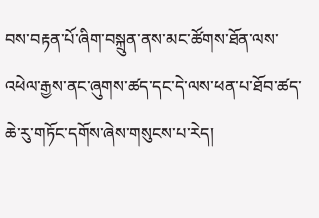བས་བརྟན་པོ་ཞིག་བསྐྲུན་ནས་མང་ཚོགས་ཐོན་ལས་འཕེལ་རྒྱས་ནང་ཞུགས་ཚད་དང་དེ་ལས་ཕན་པ་ཐོབ་ཚད་ཆེ་རུ་གཏོང་དགོས་ཞེས་གསུངས་པ་རེད།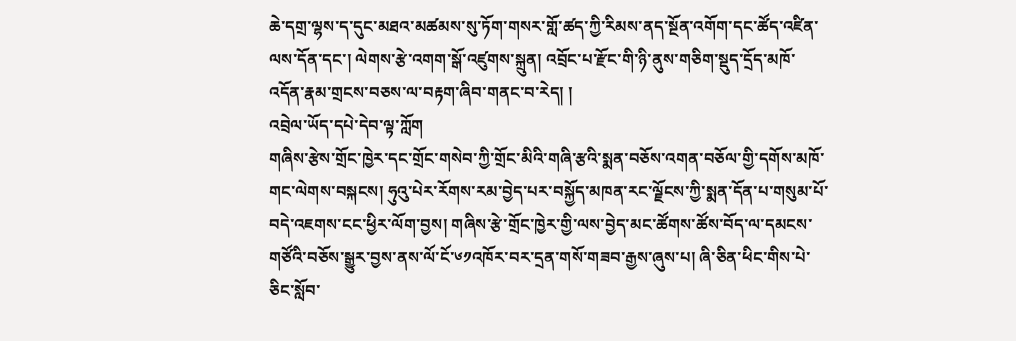ཆེ་དགྲ་ལྷས་ད་དུང་མཐའ་མཚམས་སུ་ཏོག་གསར་གློ་ཚད་ཀྱི་རིམས་ནད་སྔོན་འགོག་དང་ཚོད་འཛིན་ལས་དོན་དང་། ལེགས་རྩེ་འགག་སྒོ་འཛུགས་སྐྲུན། འབྲོང་པ་རྫོང་གི་ཉི་ནུས་གཅིག་སྡུད་དྲོད་མཁོ་འདོན་རྣམ་གྲངས་བཅས་ལ་བརྟག་ཞིབ་གནང་བ་རེད། །
འབྲེལ་ཡོད་དཔེ་དེབ་ལྟ་ཀློག
གཞིས་རྩེས་གྲོང་ཁྱེར་དང་གྲོང་གསེབ་ཀྱི་གྲོང་མིའི་གཞི་རྩའི་སྨན་བཅོས་འགན་བཅོལ་གྱི་དགོས་མཁོ་གང་ལེགས་བསྐངས། ཧུའུ་པེར་རོགས་རམ་བྱེད་པར་བསྐྱོད་མཁན་རང་ལྗོངས་ཀྱི་སྨན་དོན་པ་གསུམ་པོ་བདེ་འཇགས་ངང་ཕྱིར་ལོག་བྱས། གཞིས་རྩེ་གྲོང་ཁྱེར་གྱི་ལས་བྱེད་མང་ཚོགས་ཚོས་བོད་ལ་དམངས་གཙོའི་བཅོས་སྒྱུར་བྱས་ནས་ལོ་ངོ་༦༡འཁོར་བར་དྲན་གསོ་གཟབ་རྒྱས་ཞུས་པ། ཞི་ཅིན་ཕིང་གིས་པེ་ཅིང་སློབ་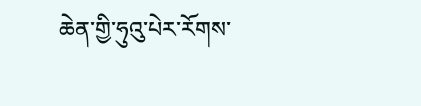ཆེན་གྱི་ཧུའུ་པེར་རོགས་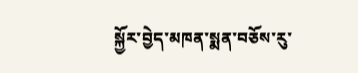སྐྱོར་བྱེད་མཁན་སྨན་བཅོས་རུ་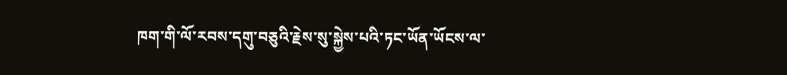ཁག་གི་ལོ་རབས་དགུ་བཅུའི་རྗེས་སུ་སྐྱེས་པའི་ཏང་ཡོན་ཡོངས་ལ་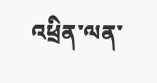འཕྲིན་ལན་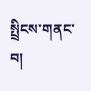སྤྲིངས་གནང་བ།